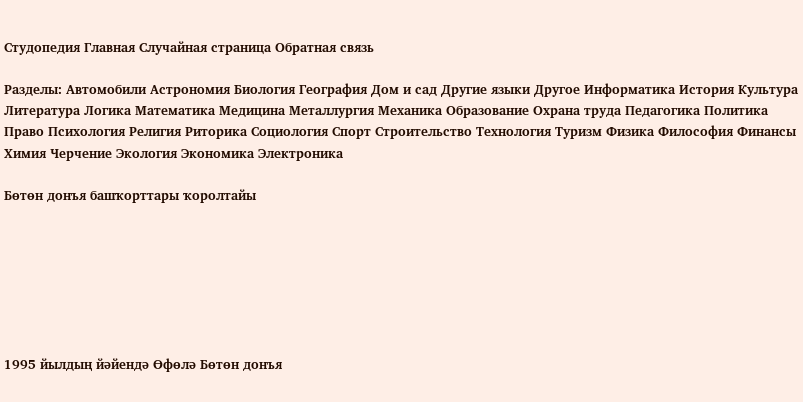Студопедия Главная Случайная страница Обратная связь

Разделы: Автомобили Астрономия Биология География Дом и сад Другие языки Другое Информатика История Культура Литература Логика Математика Медицина Металлургия Механика Образование Охрана труда Педагогика Политика Право Психология Религия Риторика Социология Спорт Строительство Технология Туризм Физика Философия Финансы Химия Черчение Экология Экономика Электроника

Бөтөн донъя башҡорттары ҡоролтайы







1995 йылдың йәйендә Өфөлә Бөтөн донъя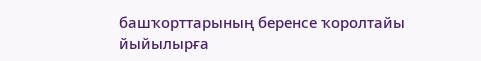башҡорттарының беренсе ҡоролтайы йыйылырға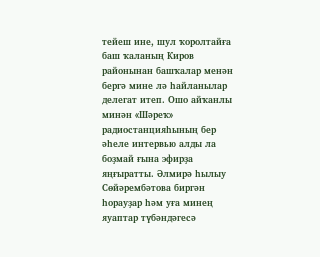тейеш ине, шул ҡоролтайға баш ҡаланың Киров районынан башҡалар менән бергә мине лә һайланылар делегат итеп. Ошо айҡанлы минән «Шәреҡ» радиостанцияһының бер әһеле интервью алды ла боҙмай ғына эфирҙа яңғыратты. Әлмирә һылыу Сөйәрембәтова биргән һорауҙар һәм уға минең яуаптар түбәндәгесә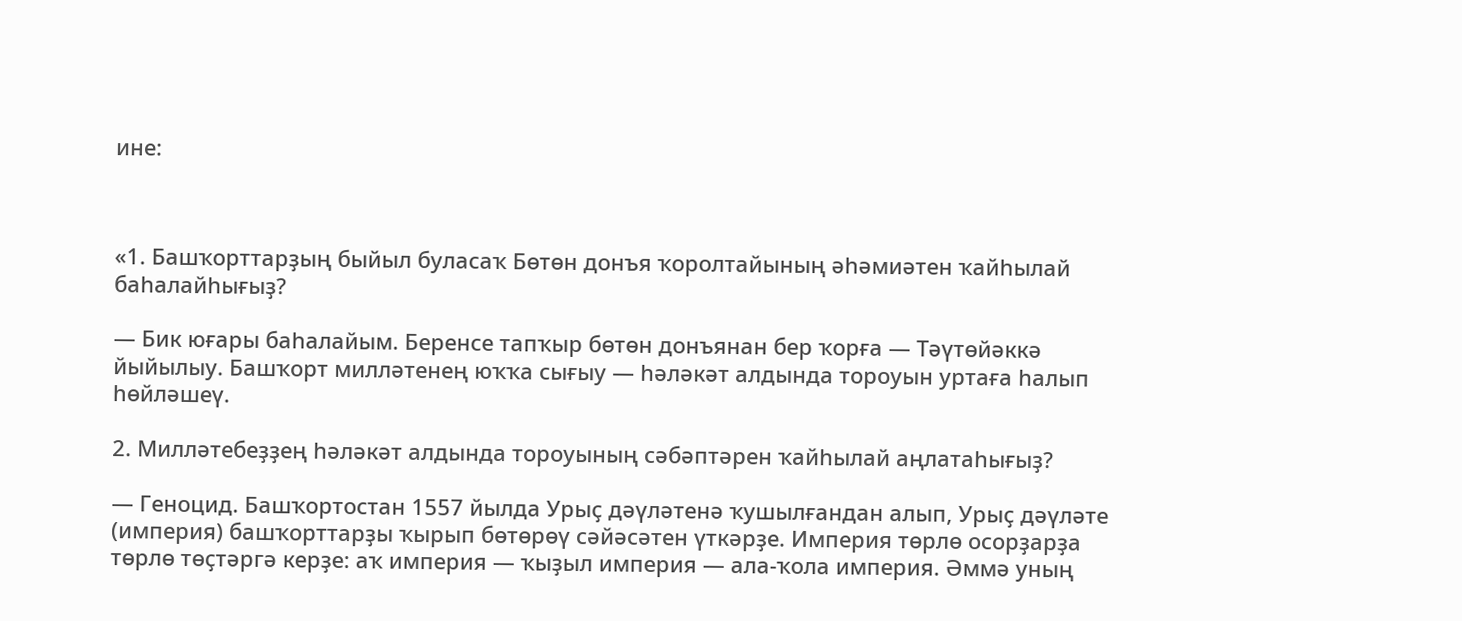ине:



«1. Башҡорттарҙың быйыл буласаҡ Бөтөн донъя ҡоролтайының әһәмиәтен ҡайһылай баһалайһығыҙ?

— Бик юғары баһалайым. Беренсе тапҡыр бөтөн донъянан бер ҡорға — Тәүтөйәккә йыйылыу. Башҡорт милләтенең юҡҡа сығыу — һәләкәт алдында тороуын уртаға һалып һөйләшеү.

2. Милләтебеҙҙең һәләкәт алдында тороуының сәбәптәрен ҡайһылай аңлатаһығыҙ?

— Геноцид. Башҡортостан 1557 йылда Урыҫ дәүләтенә ҡушылғандан алып, Урыҫ дәүләте (империя) башҡорттарҙы ҡырып бөтөрөү сәйәсәтен үткәрҙе. Империя төрлө осорҙарҙа төрлө төҫтәргә керҙе: аҡ империя — ҡыҙыл империя — ала-ҡола империя. Әммә уның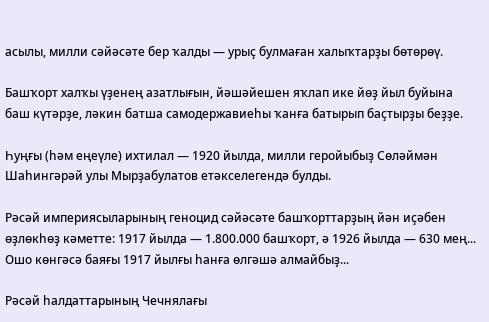асылы, милли сәйәсәте бер ҡалды — урыҫ булмаған халыҡтарҙы бөтөрөү.

Башҡорт халҡы үҙенең азатлығын, йәшәйешен яҡлап ике йөҙ йыл буйына баш күтәрҙе, ләкин батша самодержавиеһы ҡанға батырып баҫтырҙы беҙҙе.

Һуңғы (һәм еңеүле) ихтилал — 1920 йылда, милли геройыбыҙ Сөләймән Шаһингәрәй улы Мырҙабулатов етәкселегендә булды.

Рәсәй империясыларының геноцид сәйәсәте башҡорттарҙың йән иҫәбен өҙлөкһөҙ кәметте: 1917 йылда — 1.800.000 башҡорт, ә 1926 йылда — 630 мең... Ошо көнгәсә баяғы 1917 йылғы һанға өлгәшә алмайбыҙ...

Рәсәй һалдаттарының Чечнялағы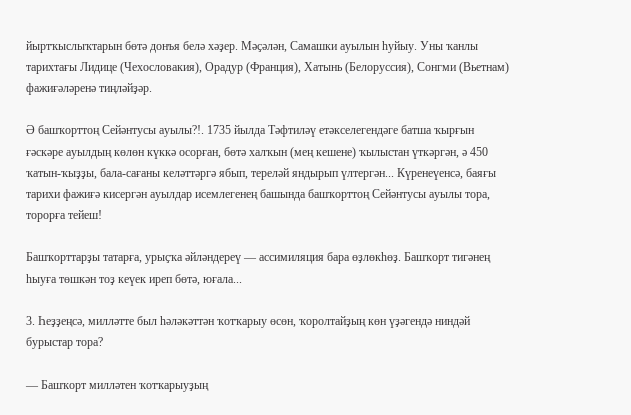йыртҡыслыҡтарын бөтә донъя белә хәҙер. Мәҫәлән, Самашки ауылын һуйыу. Уны ҡанлы тарихтағы Лидице (Чехословакия), Орадур (Франция), Хатынь (Белоруссия), Сонгми (Вьетнам) фажиғәләренә тиңләйҙәр.

Ә башҡорттоң Сейәнтусы ауылы?!. 1735 йылда Тәфтиләү етәкселегендәге батша ҡырғын ғәскәре ауылдың көлөн күккә осорған, бөтә халҡын (мең кешене) ҡылыстан үткәргән, ә 450 ҡатын-ҡыҙҙы, бала-сағаны келәттәргә ябып, тереләй яндырып үлтергән... Күренеүенсә, баяғы тарихи фажиғә кисергән ауылдар исемлегенең башында башҡорттоң Сейәнтусы ауылы тора, торорға тейеш!

Башҡорттарҙы татарға, урыҫҡа әйләндереү — ассимиляция бара өҙлөкһөҙ. Башҡорт тигәнең һыуға төшкән тоҙ кеүек иреп бөтә, юғала...

3. Һеҙҙеңсә, милләтте был һәләкәттән ҡотҡарыу өсөн, ҡоролтайҙың көн үҙәгендә ниндәй бурыстар тора?

— Башҡорт милләтен ҡотҡарыуҙың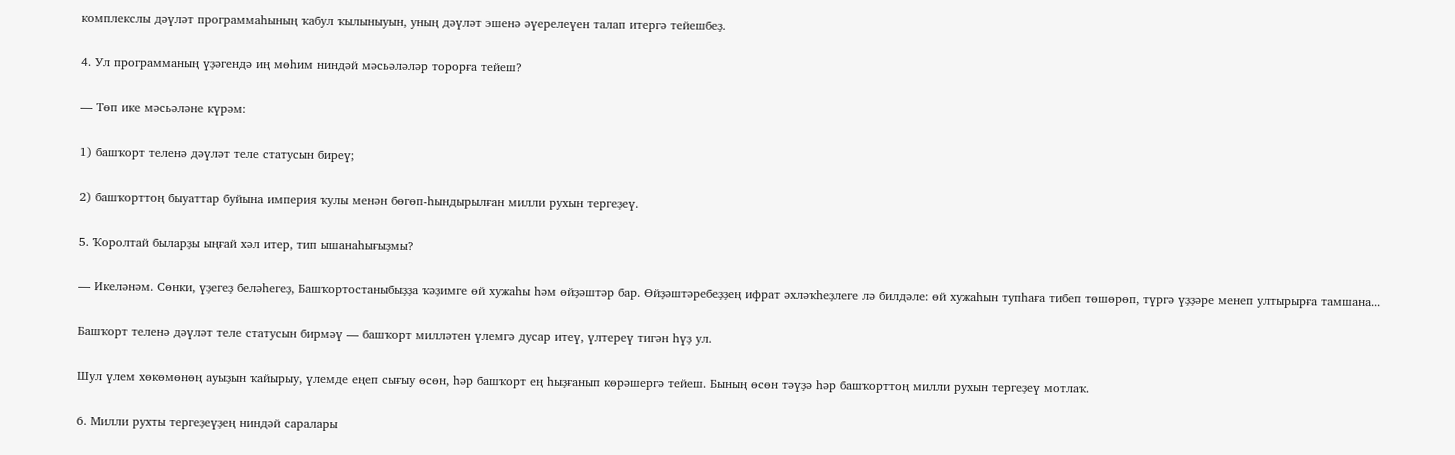комплекслы дәүләт программаһының ҡабул ҡылыныуын, уның дәүләт эшенә әүерелеүен талап итергә тейешбеҙ.

4. Ул программаның үҙәгендә иң мөһим ниндәй мәсьәләләр торорға тейеш?

— Төп ике мәсьәләне күрәм:

1) башҡорт теленә дәүләт теле статусын биреү;

2) башҡорттоң быуаттар буйына империя ҡулы менән бөгөп-һындырылған милли рухын тергеҙеү.

5. Ҡоролтай быларҙы ыңғай хәл итер, тип ышанаһығыҙмы?

— Икеләнәм. Сөнки, үҙегеҙ беләһегеҙ, Башҡортостаныбыҙҙа ҡәҙимге өй хужаһы һәм өйҙәштәр бар. Өйҙәштәребеҙҙең ифрат әхләҡһеҙлеге лә билдәле: өй хужаһын тупһаға тибеп төшөрөп, түргә үҙҙәре менеп ултырырға тамшана...

Башҡорт теленә дәүләт теле статусын бирмәү — башҡорт милләтен үлемгә дусар итеү, үлтереү тигән һүҙ ул.

Шул үлем хөкөмөнөң ауыҙын ҡайырыу, үлемде еңеп сығыу өсөн, һәр башҡорт ең һыҙғанып көрәшергә тейеш. Бының өсөн тәүҙә һәр башҡорттоң милли рухын тергеҙеү мотлаҡ.

6. Милли рухты тергеҙеүҙең ниндәй саралары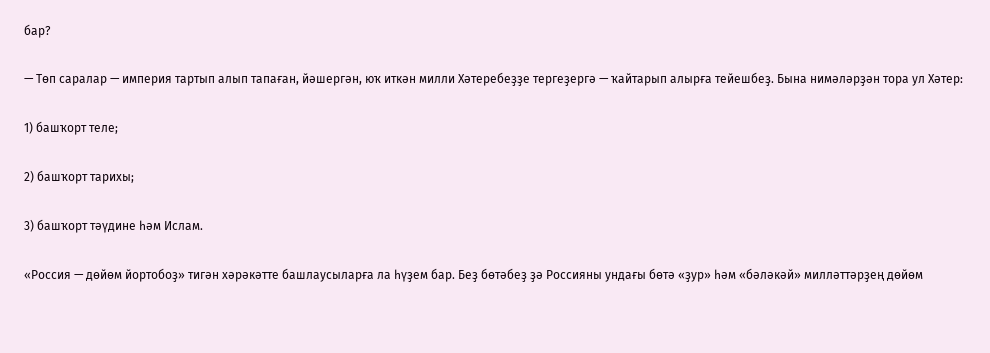бар?

— Төп саралар — империя тартып алып тапаған, йәшергән, юҡ иткән милли Хәтеребеҙҙе тергеҙергә — ҡайтарып алырға тейешбеҙ. Бына нимәләрҙән тора ул Хәтер:

1) башҡорт теле;

2) башҡорт тарихы;

3) башҡорт тәүдине һәм Ислам.

«Россия — дөйөм йортобоҙ» тигән хәрәкәтте башлаусыларға ла һүҙем бар. Беҙ бөтәбеҙ ҙә Россияны ундағы бөтә «ҙур» һәм «бәләкәй» милләттәрҙең дөйөм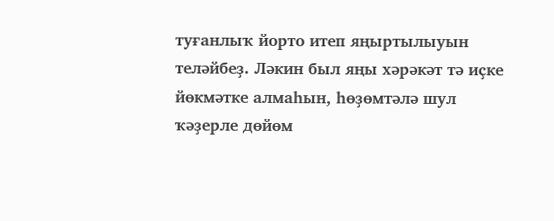туғанлыҡ йорто итеп яңыртылыуын теләйбеҙ. Ләкин был яңы хәрәкәт тә иҫке йөкмәтке алмаһын, һөҙөмтәлә шул ҡәҙерле дөйөм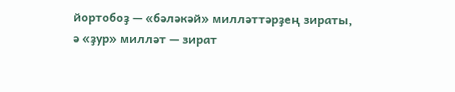йортобоҙ — «бәләкәй» милләттәрҙең зираты, ә «ҙур» милләт — зират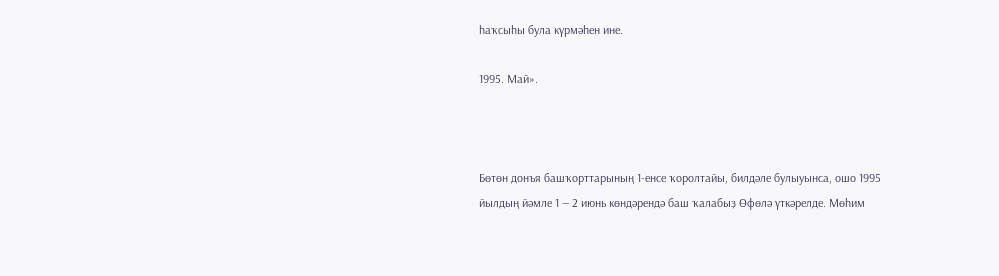һаҡсыһы була күрмәһен ине.

1995. Май».



Бөтөн донъя башҡорттарының 1-енсе ҡоролтайы, билдәле булыуынса, ошо 1995 йылдың йәмле 1 — 2 июнь көндәрендә баш ҡалабыҙ Өфөлә үткәрелде. Мөһим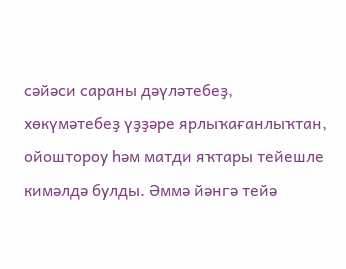сәйәси сараны дәүләтебеҙ, хөкүмәтебеҙ үҙҙәре ярлыҡағанлыҡтан, ойоштороу һәм матди яҡтары тейешле кимәлдә булды. Әммә йәнгә тейә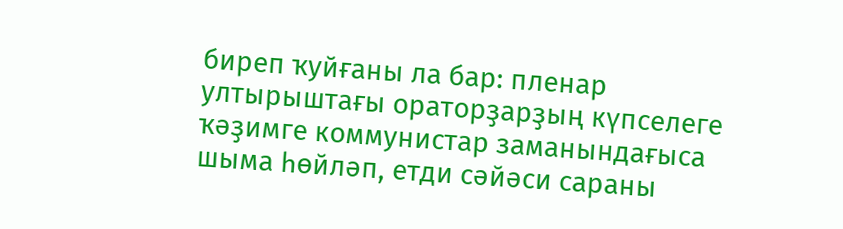биреп ҡуйғаны ла бар: пленар ултырыштағы ораторҙарҙың күпселеге ҡәҙимге коммунистар заманындағыса шыма һөйләп, етди сәйәси сараны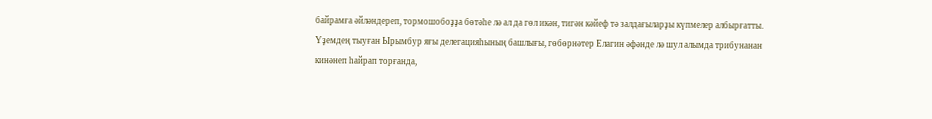байрамға әйләндереп, тормошобоҙҙа бөтәһе лә ал да гөл икән, тигән кәйеф тә залдағыларҙы күпмелер албырғатты. Үҙемдең тыуған Ырымбур яғы делегацияһының башлығы, гөбөрнәтер Елагин әфәнде лә шул алымда трибунанан кинәнеп һайрап торғанда,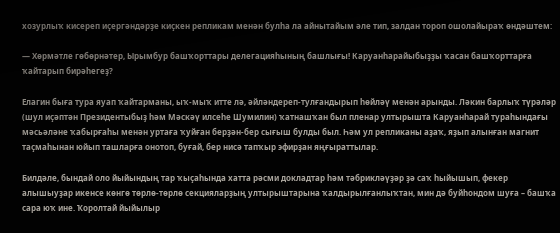хозурлыҡ кисереп иҫергәндәрҙе киҫкен репликам менән булһа ла айнытайым әле тип, залдан тороп ошолайыраҡ өндәштем:

— Хөрмәтле гөбөрнәтер, Ырымбур башҡорттары делегацияһының башлығы! Каруанһарайыбыҙҙы ҡасан башҡорттарға ҡайтарып бирәһегеҙ?

Елагин быға тура яуап ҡайтарманы, ыҡ-мыҡ итте лә, әйләндереп-тулғандырып һөйләү менән арынды. Ләкин барлыҡ түрәләр (шул иҫәптән Президентыбыҙ һәм Мәскәү илсеһе Шумилин) ҡатнашҡан был пленар ултырышта Каруанһарай тураһындағы мәсьәләне ҡабырғаһы менән уртаға ҡуйған берҙән-бер сығыш булды был. Һәм ул репликаны аҙаҡ, яҙып алынған магнит таҫмаһынан юйып ташларға онотоп, буғай, бер нисә тапҡыр эфирҙан яңғыраттылар.

Билдәле, бындай оло йыйындың тар ҡыҫаһында хатта рәсми докладтар һәм тәбрикләүҙәр ҙә саҡ һыйышып, фекер алышыуҙар икенсе көнгө төрлө-төрлө секцияларҙың ултырыштарына ҡалдырылғанлыҡтан, мин дә буйһондом шуға – башҡа сара юҡ ине. Ҡоролтай йыйылыр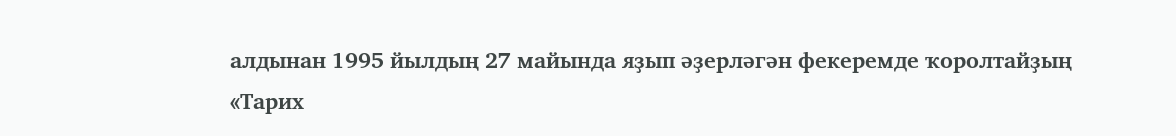алдынан 1995 йылдың 27 майында яҙып әҙерләгән фекеремде ҡоролтайҙың «Тарих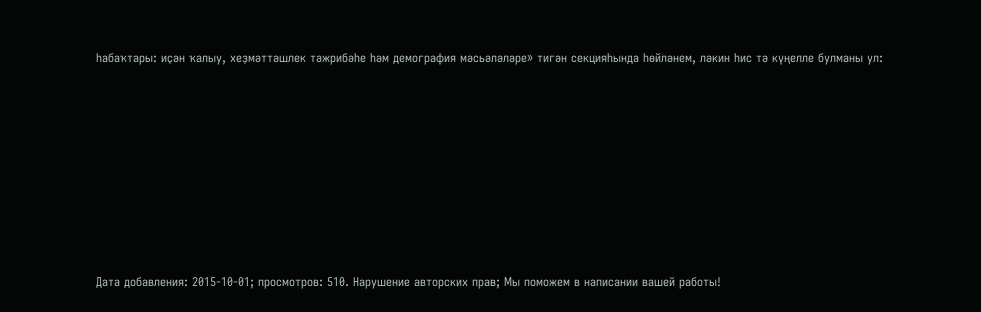һабаҡтары: иҫән ҡалыу, хеҙмәттәшлек тәжрибәһе һәм демография мәсьәләләре» тигән секцияһында һөйләнем, ләкин һис тә күңелле булманы ул:









Дата добавления: 2015-10-01; просмотров: 510. Нарушение авторских прав; Мы поможем в написании вашей работы!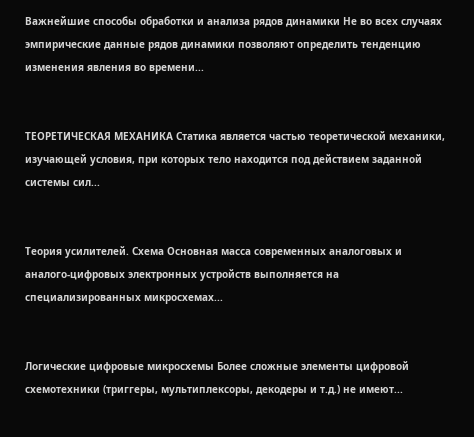Важнейшие способы обработки и анализа рядов динамики Не во всех случаях эмпирические данные рядов динамики позволяют определить тенденцию изменения явления во времени...


ТЕОРЕТИЧЕСКАЯ МЕХАНИКА Статика является частью теоретической механики, изучающей условия, при которых тело находится под действием заданной системы сил...


Теория усилителей. Схема Основная масса современных аналоговых и аналого-цифровых электронных устройств выполняется на специализированных микросхемах...


Логические цифровые микросхемы Более сложные элементы цифровой схемотехники (триггеры, мультиплексоры, декодеры и т.д.) не имеют...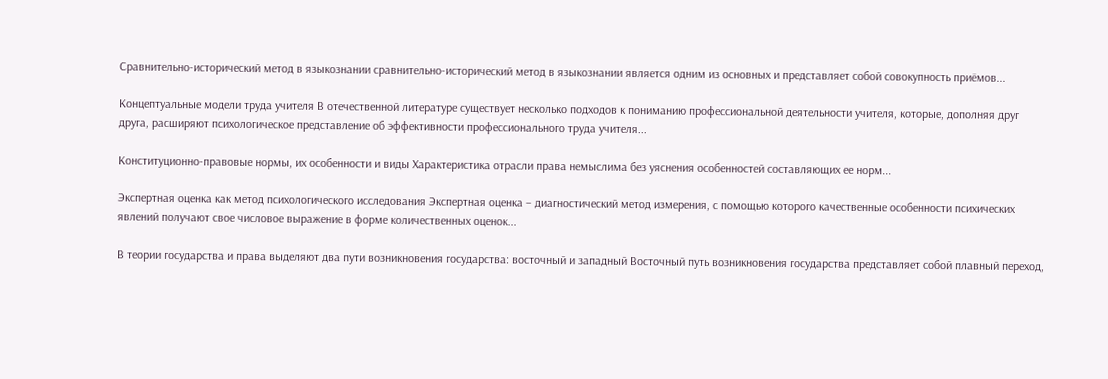Сравнительно-исторический метод в языкознании сравнительно-исторический метод в языкознании является одним из основных и представляет собой совокупность приёмов...

Концептуальные модели труда учителя В отечественной литературе существует несколько подходов к пониманию профессиональной деятельности учителя, которые, дополняя друг друга, расширяют психологическое представление об эффективности профессионального труда учителя...

Конституционно-правовые нормы, их особенности и виды Характеристика отрасли права немыслима без уяснения особенностей составляющих ее норм...

Экспертная оценка как метод психологического исследования Экспертная оценка – диагностический метод измерения, с помощью которого качественные особенности психических явлений получают свое числовое выражение в форме количественных оценок...

В теории государства и права выделяют два пути возникновения государства: восточный и западный Восточный путь возникновения государства представляет собой плавный переход,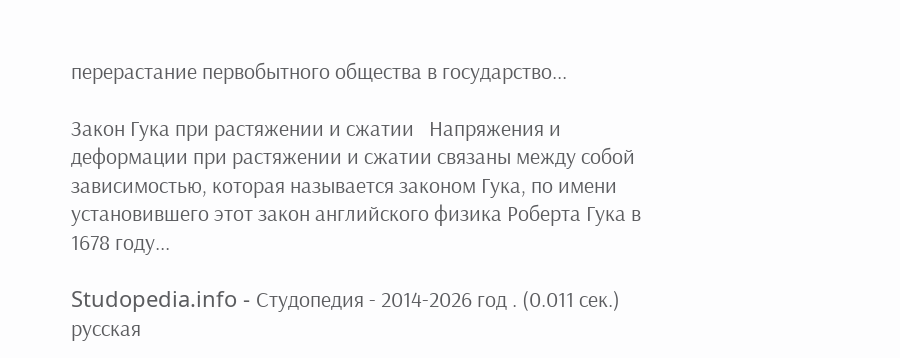перерастание первобытного общества в государство...

Закон Гука при растяжении и сжатии   Напряжения и деформации при растяжении и сжатии связаны между собой зависимостью, которая называется законом Гука, по имени установившего этот закон английского физика Роберта Гука в 1678 году...

Studopedia.info - Студопедия - 2014-2026 год . (0.011 сек.) русская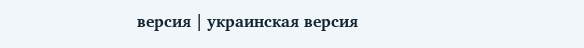версия | украинская версия